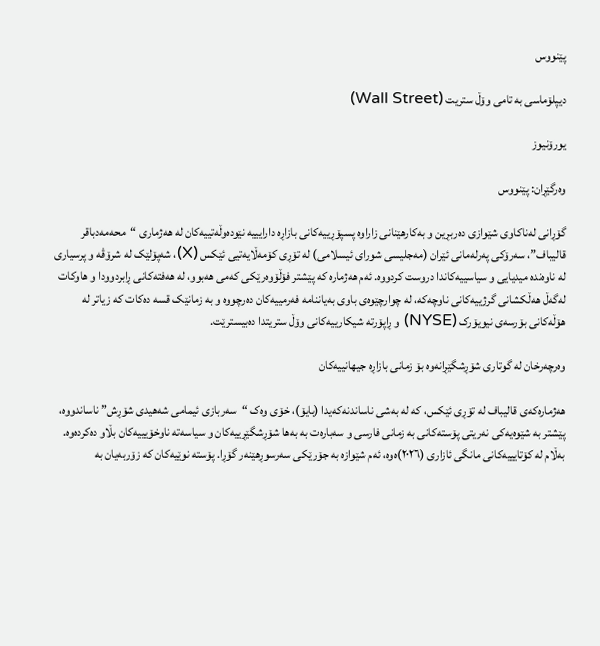پێنووس

دیپلۆماسی بە تامی وۆڵ ستریت (Wall Street)

یورۆنیوز

وەرگێڕان: پێنووس

گۆڕانی لەناکاوی شێوازی دەربڕین و بەکارهێنانی زاراوە پسپۆڕییەکانی بازاڕە دارایییە نێودەوڵەتییەکان لە هەژماری “محەمەدباقر قالیباف”، سەرۆکی پەرلەمانی ئێران (مەجلیسی شورای ئیسلامی) لە تۆڕی کۆمەڵایەتیی ئێکس (X)، شەپۆلێک لە شرۆڤە و پرسیاری لە ناوەندە میدیایی و سیاسییەکاندا دروست کردووە. ئەم هەژمارە کە پێشتر فۆڵۆوەرێکی کەمی هەبوو، لە هەفتەکانی ڕابردوودا و هاوکات لەگەڵ هەڵکشانی گرژییەکانی ناوچەکە، لە چوارچێوەی باوی بەیاننامە فەرمییەکان دەرچووە و بە زمانێک قسە دەکات کە زیاتر لە هۆڵەکانی بۆرسەی نیویۆرک (NYSE) و ڕاپۆرتە شیکارییەکانی وۆڵ ستریتدا دەبیسترێت.

وەرچەرخان لە گوتاری شۆڕشگێڕانەوە بۆ زمانی بازاڕە جیهانییەکان

هەژمارەکەی قالیباف لە تۆڕی ئێکس، کە لە بەشی ناساندنەکەیدا (بایۆ)، خۆی وەک “سەربازی ئیمامی شەهیدی شۆڕش” ناساندووە، پێشتر بە شێوەیەکی نەریتی پۆستەکانی بە زمانی فارسی و سەبارەت بە بەها شۆڕشگێڕییەکان و سیاسەتە ناوخۆیییەکان بڵاو دەکردەوە. بەڵام لە کۆتایییەکانی مانگی ئازاری (٢٠٢٦)ەوە، ئەم شێوازە بە جۆرێکی سەرسوڕهێنەر گۆڕا. پۆستە نوێیەکان کە زۆربەیان بە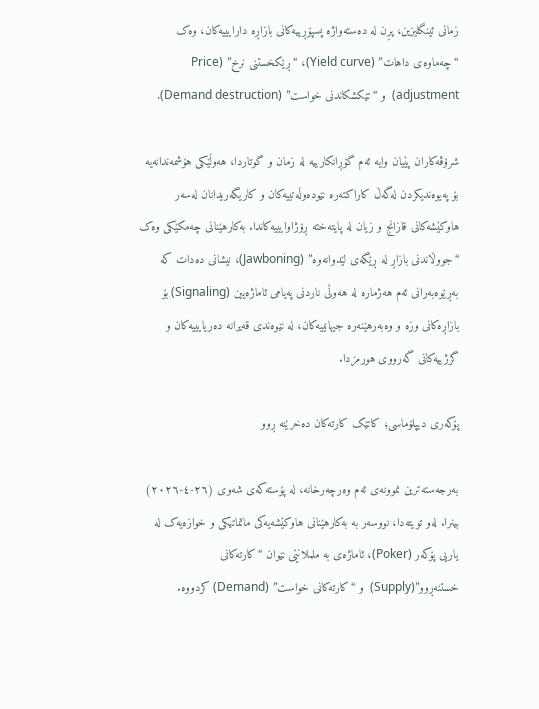زمانی ئینگلیزین، پڕن لە دەستەواژە پسپۆڕییەکانی بازاڕە دارایییەکان، وەک “چەماوەی داهات” (Yield curve)، “ڕێکخستنی نرخ” (Price adjustment)  و “تێکشکاندنی خواست” (Demand destruction).

شرۆڤەکاران پێیان وایە ئەم گۆڕانکارییە لە زمان و گوتاردا، هەوڵێکی هۆشمەندانەیە بۆ پەیوەندیکردن لەگەڵ کاراکتەرە نێودەوڵەتییەکان و کاریگەریدانان لەسەر هاوکێشەکانی قازانج و زیان لە پایتەختە ڕۆژاوایییەکاندا. بەکارهێنانی چەمکێکی وەک “جووڵاندنی بازاڕ لە ڕێگەی لێدوانەوە” (Jawboning)، نیشانی دەدات کە بەڕێوەبەرانی ئەم هەژمارە لە هەوڵی ناردنی پەیامی ئاماژەیین (Signaling) بۆ بازاڕەکانی وزە و وەبەرهێنەرە جیهانییەکان، لە نێوەندی قەیرانە دەریایییەکان و گرژییەکانی گەرووی هورمزدا.

پۆکەری دیپلۆماسی؛ کاتێک کارتەکان دەخرێنە ڕوو

بەرجەستەترین نموونەی ئەم وەرچەرخانە، لە پۆستەکەی شەوی (٢٦-٤-٢٠٢٦) بینرا. لەو تویتەدا، نووسەر بە بەکارهێنانی هاوکێشەیەکی ماتماتیکی و خوازەیەک لە یاریی پۆکەر (Poker)، ئاماژەی بە ململانێی نێوان “کارتەکانی خستنەڕوو”(Supply)  و “کارتەکانی خواست” (Demand) کردووە.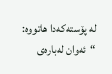لە پۆستەکەدا هاتووە: “ئەوان لەبارەی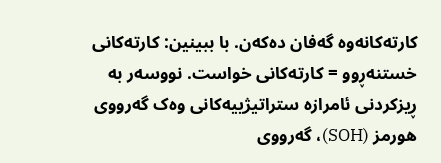کارتەکانەوە گه‌فان ده‌كه‌ن. با ببینین: کارتەکانی خستنەڕوو = کارتەکانی خواست. نووسەر بە ڕیزکردنی ئامرازە ستراتیژییەکانی وەک گەرووی هورمز (SOH)، گەرووی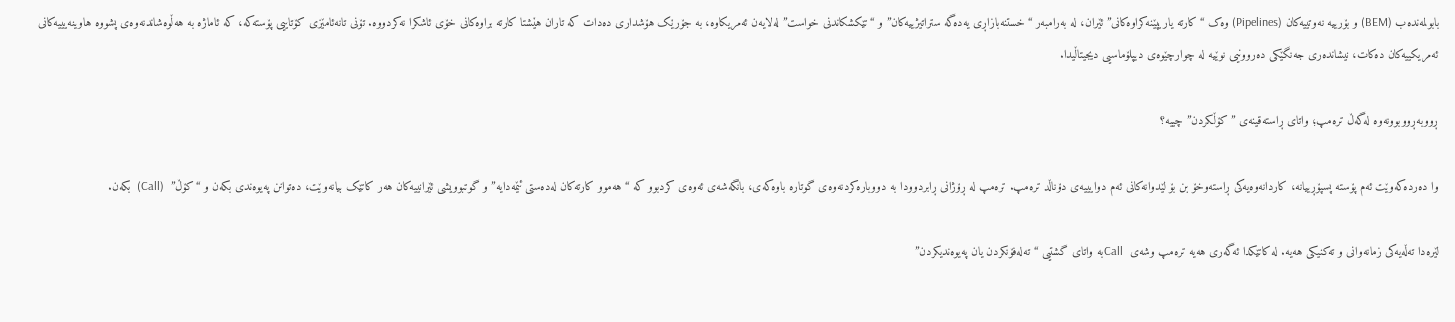بابولمەندەب (BEM) و بۆرییە نەوتییەکان (Pipelines) وەک “کارتە یاریپێنەکراوەکانی” ئێران، لە بەرامبەر “خستنەبازاڕی یەدەگە ستراتیژییەکان” و “تێکشکاندنی خواست” لەلایەن ئەمریکاوە، بە جۆرێک هۆشداری دەدات کە تاران هێشتا کارتە براوەکانی خۆی ئاشکرا نەکردووە. تۆنی تانەئامێزی کۆتاییی پۆستەکە، کە ئاماژە بە هەڵوەشاندنەوەی پشووە هاوینەیییەکانی ئەمریکییەکان دەکات، نیشاندەری جەنگێکی دەروونیی نوێیە لە چوارچێوەی دیپلۆماسیی دیجیتاڵیدا.

ڕووبەڕووبوونەوە لەگەڵ ترەمپ؛ واتای ڕاستەقینەی ”کۆڵکردن” چییە؟

وا دەردەکەوێت ئەم پۆستە پسپۆڕییانە، کاردانەوەیەکی ڕاستەوخۆ بن بۆ لێدوانەکانی ئەم دوایییەی دۆناڵد ترەمپ. ترەمپ لە ڕۆژانی ڕابردوودا بە دووبارەکردنەوەی گوتارە باوەکەی، بانگەشەی ئەوەی کردبوو کە “هەموو کارتەکان لەدەستی ئێمەدایە” و گوتبوویشی ئێرانییەکان هەر کاتێک بیانەوێت، دەتوانن پەیوەندی بکەن و “کۆڵ”  (Call)  بکەن.

لێرەدا تەڵەیه‌کی زمانەوانی و تەکنیکی هەیە. لە کاتێکدا ئەگەری هەیە ترەمپ وشەی  Callبە واتای گشتیی “تەلەفۆنکردن یان پەیوەندیکردن”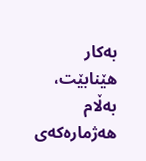بەکار هێنابێت، بەڵام هەژمارەکەی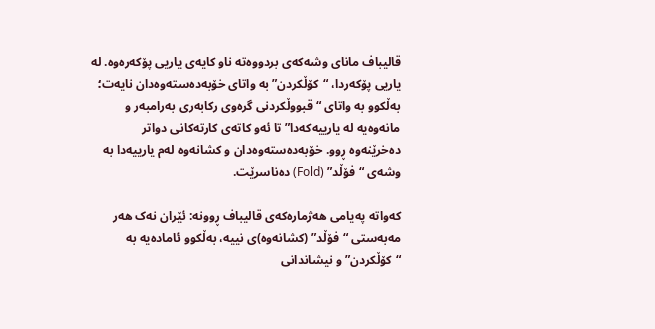قالیباف مانای وشەکەی بردووەتە ناو کایەی یاریی پۆکەرەوە. لە یاریی پۆکەردا، “کۆڵکردن” بە واتای خۆبەدەستەوەدان نایەت؛ بەڵکوو بە واتای “قبووڵکردنی گرەوی رکابەری بەرامبەر و مانەوەیە لە یارییەکەدا” تا ئەو کاتەی کارتەکانی دواتر دەخرێنەوە ڕوو. خۆبەدەستەوەدان و کشانەوە لەم یارییەدا بە وشەی “فۆڵد” (Fold) دەناسرێت.

کەواتە پەیامی هەژمارەکەی قالیباف ڕوونە: ئێران نەک هەر مەبەستی “فۆڵد” (کشانەوە)ی نییە، بەڵکوو ئامادەیە بە “کۆڵکردن” و نیشاندانی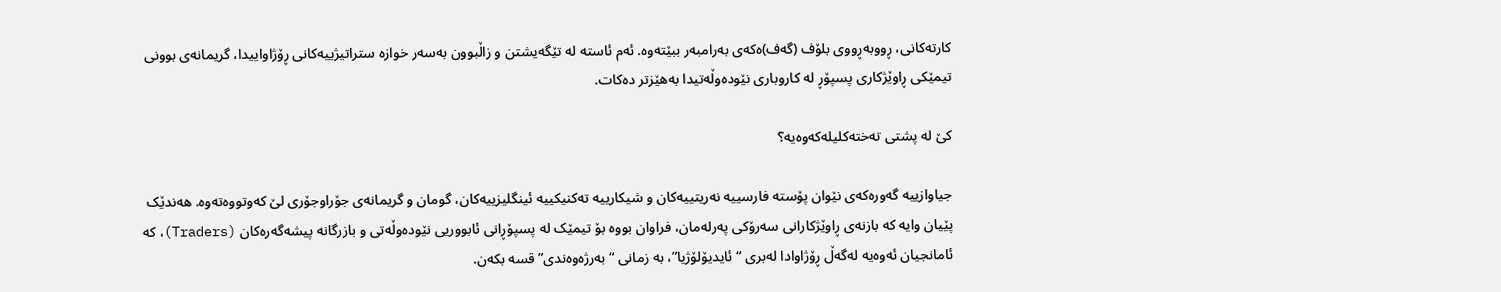کارتەکانی، ڕووبەڕووی بلۆف (گه‌ف)ەکەی بەرامبەر ببێتەوە. ئەم ئاستە لە تێگەیشتن و زاڵبوون بەسەر خوازە ستراتیژییەکانی ڕۆژاواییدا، گریمانەی بوونی تیمێکی ڕاوێژکاری پسپۆڕ لە کاروباری نێودەوڵەتیدا بەهێزتر دەکات.

کێ لە پشتی تەختەکلیلەکەوەیە؟

جیاوازییە گەورەکەی نێوان پۆستە فارسییە نەریتییەکان و شیکارییە تەکنیکییە ئینگلیزییەکان، گومان و گریمانەی جۆراوجۆری لێ کەوتووەتەوە. هەندێک پێیان وایە کە بازنەی ڕاوێژکارانی سەرۆکی پەرلەمان، فراوان بووە بۆ تیمێک لە پسپۆڕانی ئابووریی نێودەوڵەتی و بازرگانە پیشەگەرەکان (Traders)، کە ئامانجیان ئەوەیە لەگەڵ ڕۆژاوادا لەبری “ئایدیۆلۆژیا”، بە زمانی “بەرژەوەندی” قسە بکەن.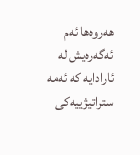هەروەها ئەم ئەگەرەیش لە ئارادایە کە ئەمە ستراتیژییەکی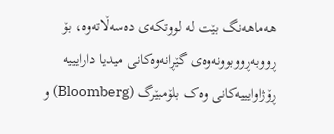هەماهەنگ بێت لە لووتکەی دەسەڵاتەوە، بۆ ڕووبەڕووبوونەوەی گێڕانەوەکانی میدیا دارایییە ڕۆژاوایییەکانی وەک بلۆمبێرگ (Bloomberg) و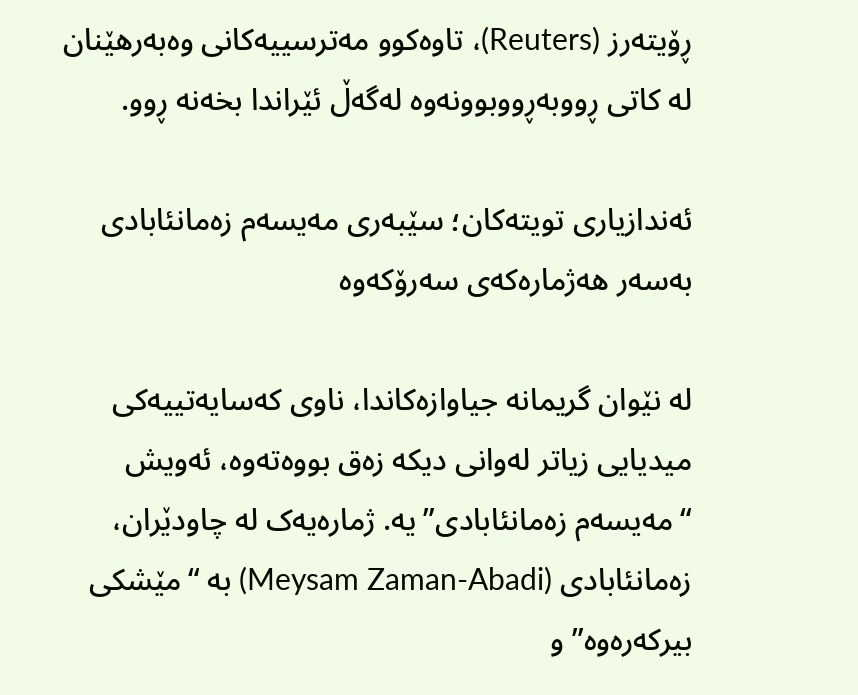ڕۆیتەرز (Reuters)، تاوەکوو مەترسییەکانی وەبەرهێنان لە کاتی ڕووبەڕووبوونەوە لەگەڵ ئێراندا بخەنە ڕوو.

ئەندازیاری تویتەکان؛ سێبەری مەیسەم زەمانئابادی بەسەر هەژمارەکەی سەرۆکەوە

لە نێوان گریمانە جیاوازەکاندا، ناوی کەسایەتییەکی میدیایی زیاتر لەوانی دیکە زەق بووەتەوە، ئەویش “مەیسەم زەمانئابادی”یە. ژمارەیەک لە چاودێران، زەما‌نئابادی (Meysam Zaman-Abadi) بە “مێشکی بیرکەرەوە” و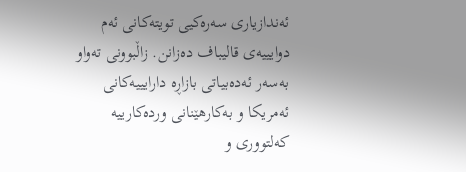ئەندازیاری سەرەکیی تویتەکانی ئەم دوایییەی قالیباف دەزانن. زاڵبوونی تەواو بەسەر ئەدەبیاتی بازاڕە دارایییەکانی ئەمریکا و بەکارهێنانی وردەکارییە که‌لتووری و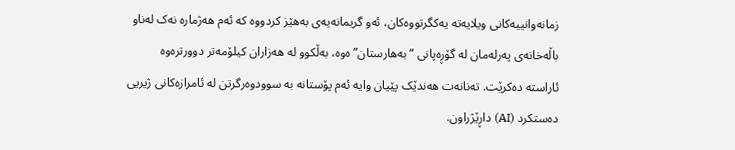زمانەوانییەکانی ویلایەتە یەکگرتووەکان، ئەو گریمانەیەی بەهێز کردووە کە ئەم هەژمارە نەک لەناو باڵەخانەی پەرلەمان لە گۆڕەپانی “بەهارستان”ەوە، بەڵکوو لە هەزاران کیلۆمەتر دوورترەوە ئاراستە دەکرێت. تەنانەت هەندێک پێیان وایە ئەم پۆستانە بە سوودوەرگرتن لە ئامرازەکانی ژیریی دەستکرد (AI) داڕێژراون.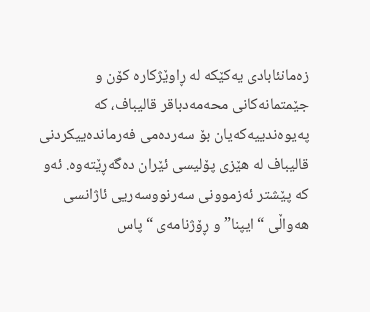زەما‌نئابادی یەکێکە لە ڕاوێژکارە کۆن و جێمتمانەکانی محەمەدباقر قالیباف، کە پەیوەندییەکەیان بۆ سەردەمی فەرماندەییکردنی قالیباف لە هێزی پۆلیسی ئێران دەگەڕێتەوە. ئەو کە پێشتر ئەزموونی سەرنووسەریی ئاژانسی هەواڵی “ایپنا” و ڕۆژنامەی “پاس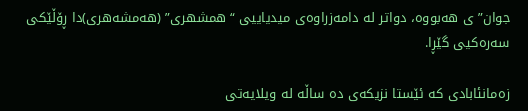جوان”ی هەبووە، دواتر لە دامەزراوەی میدیاییی “همشهری” (هه‌مشه‌هری)دا ڕۆڵێکی سەرەکیی گێڕا.

زەما‌نئابادی کە ئێستا نزیکەی دە ساڵە لە ویلایەتی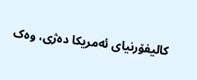کالیفۆرنیای ئەمریکا دەژی، وەک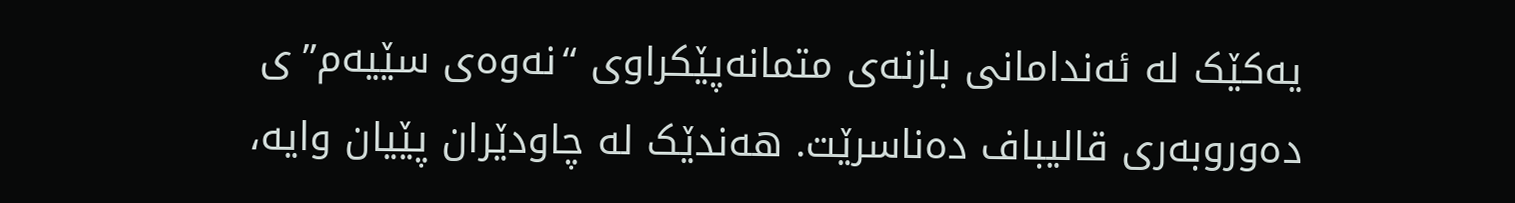یەکێک لە ئەندامانی بازنەی متمانەپێکراوی “نەوەی سێیەم”ی دەوروبەری قالیباف دەناسرێت. هەندێک لە چاودێران پێیان وایە،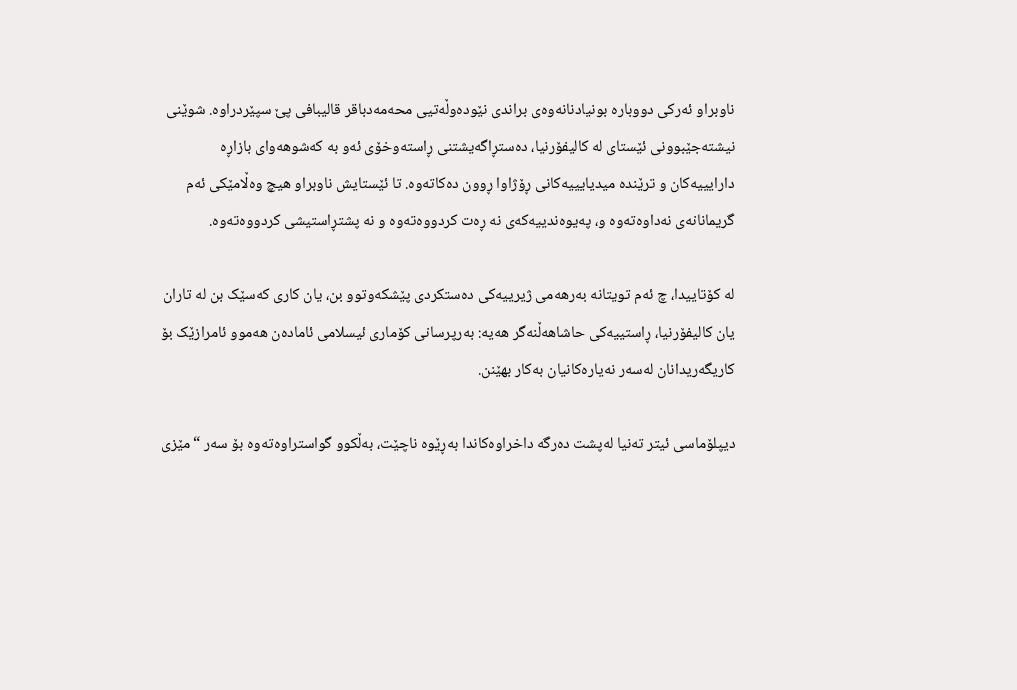ناوبراو ئەرکی دووبارە بونیادنانەوەی براندی نێودەوڵەتیی محەمەدباقر قالیبافی پێ سپێردراوە. شوێنی نیشتەجێبوونی ئێستای لە کالیفۆرنیا، دەستڕاگەیشتنی ڕاستەوخۆی ئەو بە کەشوهەوای بازاڕە دارایییەکان و ترێندە میدیایییەکانی ڕۆژاوا ڕوون دەکاتەوە. تا ئێستایش ناوبراو هیچ وەڵامێکی ئەم گریمانانەی نەداوەتەوە و، پەیوەندییەکەی نە ڕەت کردووەتەوە و نە پشتڕاستیشی کردووەتەوە.

لە کۆتاییدا، چ ئەم تویتانە بەرهەمی ژیرییەکی دەستکردی پێشکەوتوو بن، یان کاری کەسێک بن لە تاران یان کالیفۆرنیا، ڕاستییەکی حاشاهەڵنەگر هەیە: بەرپرسانی کۆماری ئیسلامی ئامادەن هەموو ئامرازێک بۆ کاریگەریدانان لەسەر نەیارەکانیان بەکار بهێنن.

دیپلۆماسی ئیتر تەنیا لەپشت دەرگه‌ داخراوەکاندا بەڕێوە ناچێت، بەڵکوو گواستراوەتەوە بۆ سەر “مێزی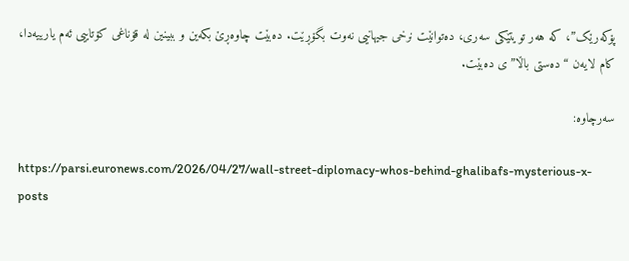پۆکەرێک”، کە هەر تویتێکی سەری، دەتوانێت نرخی جیهانیی نەوت بگۆڕێت. دەبێت چاوەڕێ بکەین و ببینین لە قۆناغی کۆتاییی ئەم یارییەدا، کام لایەن “دەستی باڵا”ی دەبێت.

سەرچاوە:

https://parsi.euronews.com/2026/04/27/wall-street-diplomacy-whos-behind-ghalibafs-mysterious-x-posts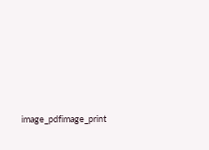image_pdfimage_print